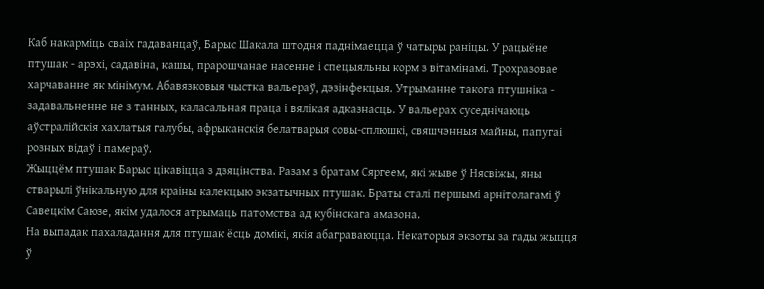Каб накарміць сваіх гадаванцаў, Барыс Шакала штодня паднімаецца ў чатыры раніцы. У рацыёне птушак - арэхі, садавіна, кашы, прарошчанае насенне і спецыяльны корм з вітамінамі. Трохразовае харчаванне як мінімум. Абавязковыя чыстка вальераў, дэзінфекцыя. Утрыманне такога птушніка - задавальненне не з танных, каласальная праца і вялікая адказнасць. У вальерах суседнічаюць аўстралійскія хахлатыя галубы, афрыканскія белатварыя совы-сплюшкі, свяшчэнныя майны, папугаі розных відаў і памераў.
Жыццём птушак Барыс цікавіцца з дзяцінства. Разам з братам Сяргеем, які жыве ў Нясвіжы, яны стварылі ўнікальную для краіны калекцыю экзатычных птушак. Браты сталі першымі арнітолагамі ў Савецкім Саюзе, якім удалося атрымаць патомства ад кубінскага амазона.
На выпадак пахаладання для птушак ёсць домікі, якія абаграваюцца. Некаторыя экзоты за гады жыцця ў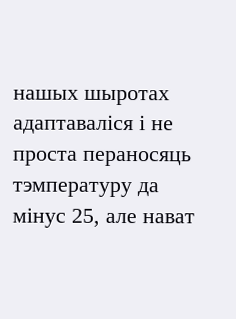нашых шыротах адаптаваліся і не проста пераносяць тэмпературу да мінус 25, але нават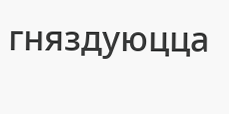гняздуюцца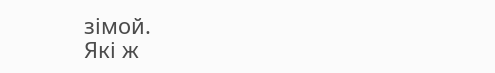зімой.
Які ж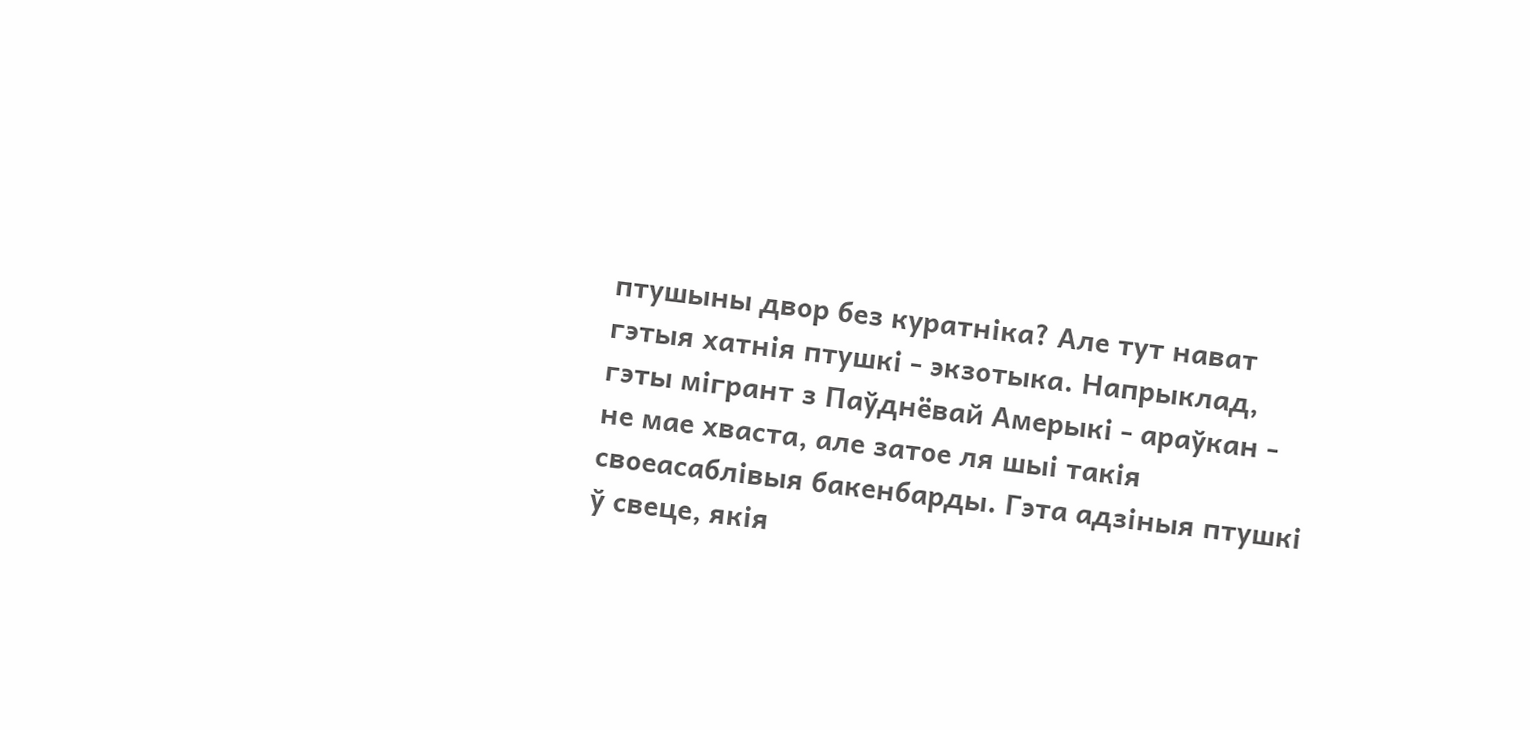птушыны двор без куратніка? Але тут нават гэтыя хатнія птушкі - экзотыка. Напрыклад, гэты мігрант з Паўднёвай Амерыкі - араўкан - не мае хваста, але затое ля шыі такія своеасаблівыя бакенбарды. Гэта адзіныя птушкі ў свеце, якія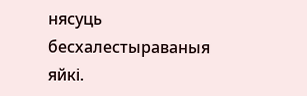нясуць бесхалестыраваныя яйкі.